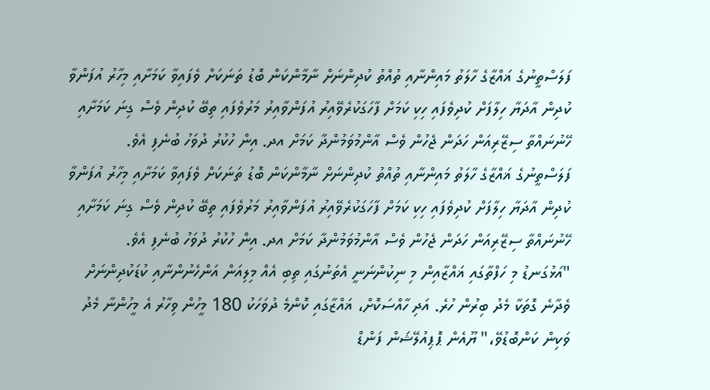ފަލަސްތީނުގެ ޣައްޒާގެ ހާލަތު މައިންނާއި ތުއްތު ކުދިންނަށް ނާމާންކަން ބޮޑު ތަނަކަށް ވެފައިވާ ކަމަށާއި މިހާރު އުފަންވާ ކުދިން އާދަޔާ ހިލާފަށް ކުދިވެފައި ހިކި ކަމަށް ފާހަގަކުރެވޭއިރު އުފަންވާއިރު މަރުވެފައި ތިބޭ ކުދިން ވެސް ގިނަ ކަމަށާއި ހޭނުނައްތާ ސިޒޭރިއަން ހަދަން ޖެހުން ވެސް އާންމުވަމުންދާ ކަމަށް އދ. އިން ހުކުރު ދުވަހު ބުނެފި އެވެ.
ފަލަސްތީނުގެ ޣައްޒާގެ ހާލަތު މައިންނާއި ތުއްތު ކުދިންނަށް ނާމާންކަން ބޮޑު ތަނަކަށް ވެފައިވާ ކަމަށާއި މިހާރު އުފަންވާ ކުދިން އާދަޔާ ހިލާފަށް ކުދިވެފައި ހިކި ކަމަށް ފާހަގަކުރެވޭއިރު އުފަންވާއިރު މަރުވެފައި ތިބޭ ކުދިން ވެސް ގިނަ ކަމަށާއި ހޭނުނައްތާ ސިޒޭރިއަން ހަދަން ޖެހުން ވެސް އާންމުވަމުންދާ ކަމަށް އދ. އިން ހުކުރު ދުވަހު ބުނެފި އެވެ.
"އަޅުގަނޑު މި ހަފްތާގައި ޣައްޒާއިން މި ނިކުންނަނީ އެތަނުގައި ތިބި އެއް މިލިއަން އަންހެނުންނާއި ކުޑަކުދިންނަށް ވެދާނެ ގޮތަކާ މެދު ބިރުން ހުރެ. އަދި ހާއްސަކޮށް، ޣައްޒާގައި ކޮންމެ ދުވަހަކު 180 މީހުން ވިހާރު އެ މީހުންނާ މެދު ވަކިން ކަންބޮޑުވޭ،" ޔޫއެން ޕޮޕިއުލޭޝަން ފަންޑް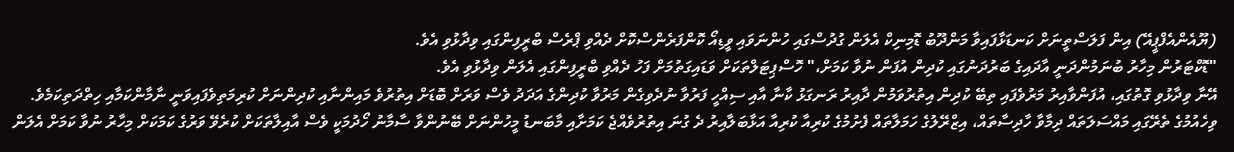(ޔޫއެންއެފްޕީއޭ) އިން ފަލަސްތީނަށް ކަނޑަޅާފައިވާ މަންދޫބު ޑޮމިނިކް އެލަން ގުދުސްގައި ހުންނަވައި ވީޑިއޯ ކޮންފަރެންސްކޮށް ދެއްވި ޕްރެސް ބްރީފިންގައި ވިދާޅުވި އެވެ.
"ޑޮކްޓަރުން މިހާރު ބުނަމުންދަނީ އާދައިގެ ބަރުދަނުގައި ކުދިން އުފަން ނުވާ ކަމަށް،" ހޮސްޕިޓަލްތަކަށް ވަޑައިގަތުމަށް ފަހު ދެއްވި ބްރީފިންގައި އެލަން ވިދާޅުވި އެވެ.
އޭނާ ވިދާޅުވި ގޮތުގައި، އުފަންވާއިރު މަރުވެފައި ތިބޭ ކުދިން އިތުރުވަމުން ދާއިރު ރަނގަޅު ކާނާ އާއި ސިއްހީ ފަރުވާ ނުދެވިގެން މަރުވާ ކުދިންގެ އަދަދު ވެސް ވަރަށް ބޮޑަށް އިތުރުވެ މައިންނާއި ކުދިންނަށް ކުރިމަތިވެފައިވަނީ ނާމާންކަމާއި ހިތްދަތިކަމެވެ.
ވިހެއުމުގެ ތެރޭގައި މައްސަލަތައް ދިމާވާ ހާދިސާތައް، އިޒްރޭލުގެ ހަމަލާތައް ފެށުމުގެ ކުރިއާ ކުރިއާ އަޅާބަލާއިރު ދެ ގުނަ އިތުރުވެއްޖެ ކަމަށާއި މާބަނޑު މީހުންނަށް ބޭނުންވާ ސާމާނު ހޯދުމަކީ ވެސް އާއިލާތަކަށް ކުރެވޭ ވަރުގެ ކަމަކަށް މިހާރު ނުވާ ކަމަށް އެލަން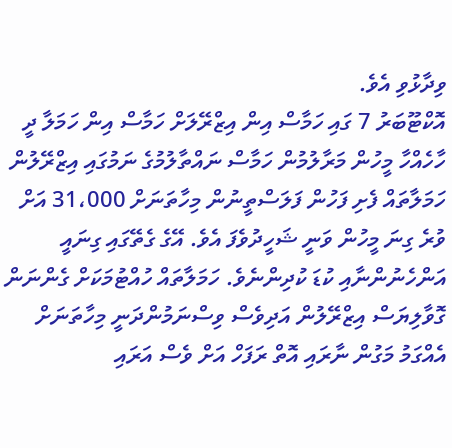ވިދާޅުވި އެވެ.
އޮކްޓޫބަރު 7 ގައި ހަމާސް އިން އިޒްރޭލަށް ހަމާސް އިން ހަމަލާ ދީ ހާހެއްހާ މީހުން މަރާލުމުން ހަމާސް ނައްތާލުމުގެ ނަމުގައި އިޒްރޭލުން ހަމަލާތައް ފެށި ފަހުން ފަލަސްތީނުން މިހާތަނަށް 31،000 އަށް ވުރެ ގިނަ މީހުން ވަނީ ޝަހީދުވެފަ އެވެ. އޭގެ ގެތޭގައި ގިނައީ އަންހެނުންނާއި ކުޑަ ކުދިންނެވެ. ހަމަލާތައް ހުއްޓުމަކަށް ގެންނަން ގޮވާލިޔަސް އިޒްރޭލުން އަދިވެސް ވިސްނަމުންދަނީ މިހާތަނަށް އެއްގަމު މަގުން ނާރައި އޮތް ރަފަހް އަށް ވެސް އަރައި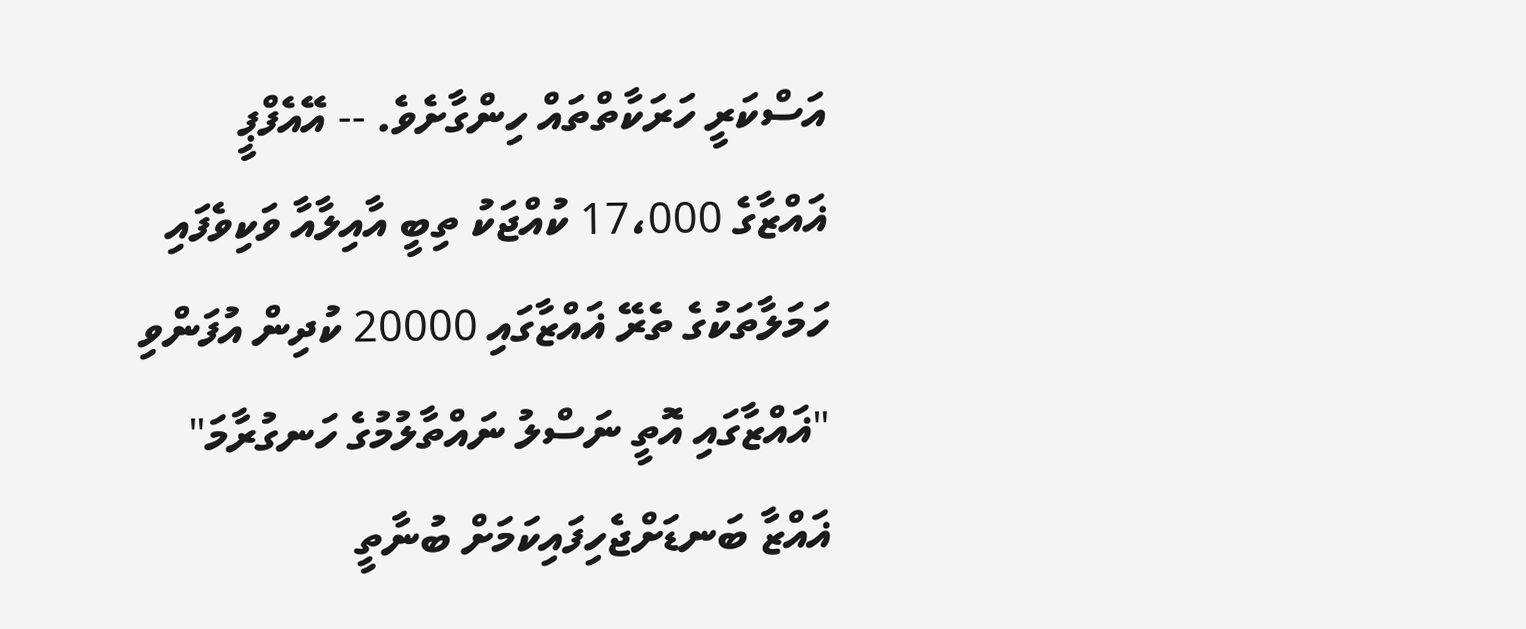އަސްކަރީ ހަރަކާތްތައް ހިންގާށެވެ. -- އޭއެފްޕީ
ޣައްޒާގެ 17،000 ކުއްޖަކު ތިބީ އާއިލާއާ ވަކިވެފައި
ހަމަލާތަކުގެ ތެރޭ ޣައްޒާގައި 20000 ކުދިން އުފަންވި
"ޣައްޒާގައި އޮތީ ނަސްލު ނައްތާލުމުގެ ހަނގުރާމަ"
ޣައްޒާ ބަނޑަށްޖެހިފައިކަމަށް ބުނާތީ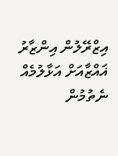އިޒްރޭލުން އިންޒާރު
ޣައްޒާއަށް އަޅާލުމެއް ނެތުމުން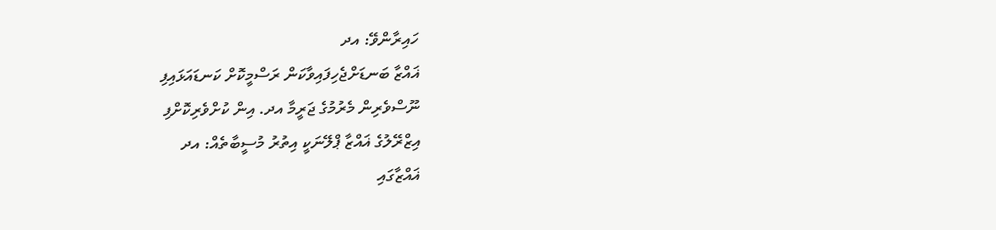ހައިރާންވޭ: އދ
ޣައްޒާ ބަނޑަށްޖެހިފައިވާކަން ރަސްމީކޮށް ކަނޑައަޅައިފި
ނޫސްވެރިން މެރުމުގެ ޖަރީމާ އދ. އިން ކުށްވެރިކޮށްފި
އިޒްރޭލުގެ ޣައްޒާ ޕްލޭނަކީ އިތުރު މުސީބާތެއް: އދ
ޣައްޒާގައި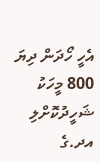އެހީ ހޯދަން ދިޔަ 800 މީހަކު ޝަހީދުކޮށްލި
އދ.ގެ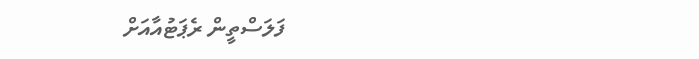ފަލަސްތީން ރެޕަޓުއާއަށް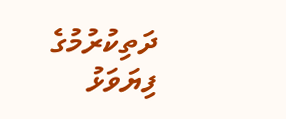ދަތިކުރުމުގެ ފިޔަވަޅު